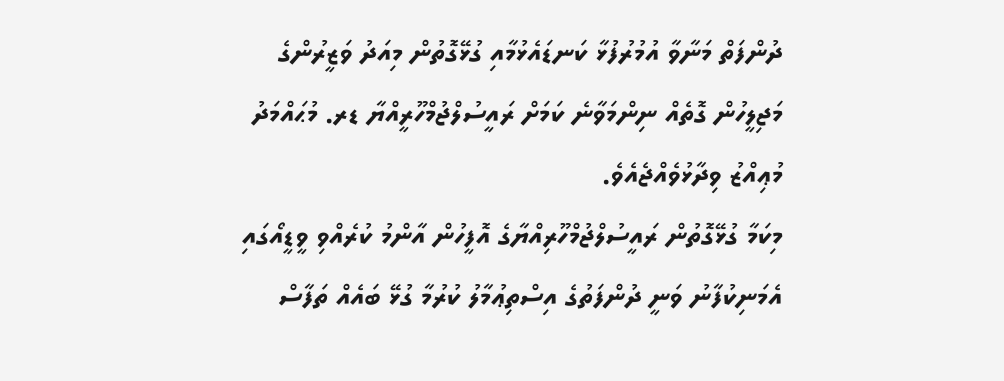ދުންފަތް މަނާވާ އުމުރުފުޅާ ކަނޑައެޅުމާއި ގުޅޭގޮތުން މިއަދު ވަޒީރުންގެ މަޖިލީހުން ގޮތެއް ނިންމަވާނެ ކަމަށް ރައީސުލްޖުމްހޫރީއްޔާ ޑރ. މުޙައްމަދު މުޢިއްޒު ވިދާޅުވެއްޖެއެވެ.
މިކަމާ ގުޅޭގޮތުން ރައީސުލްޖުމްހޫރިއްޔާގެ އޮފީހުން އާންމު ކުރެއްވި ވީޑީއޯގައި އެމަނިކުފާނު ވަނީ ދުންފަތުގެ އިސްތިޢުމާލު ކުރުމާ ގުޅޭ ބައެއް ތަފާސް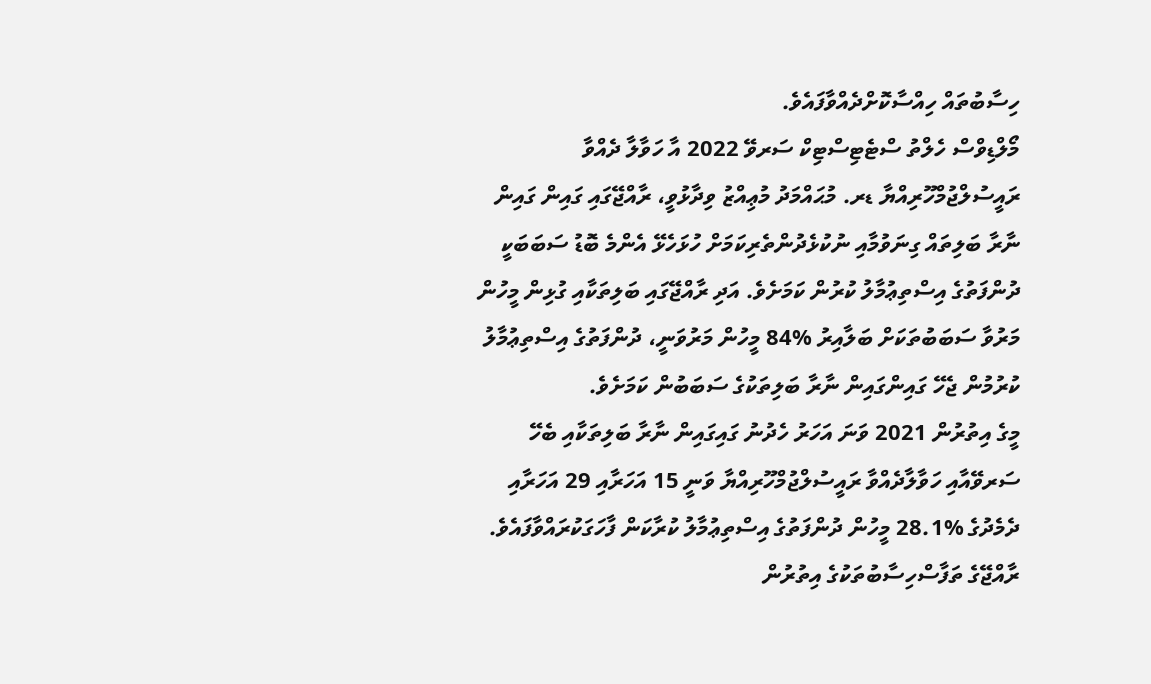ހިސާބުތައް ހިއްސާކޮށްދެއްވާފައެވެ.
މޯލްޑިވްސް ހެލްތު ސްޓެޓިސްޓިކް ސަރވޭ 2022 އާ ހަވާލާ ދެއްވާ ރައީސުލްޖުމްހޫރިއްޔާ ޑރ. މުޙައްމަދު މުޢިއްޒު ވިދާޅުވީ، ރާއްޖޭގައި ގައިން ގައިން ނާރާ ބަލިތައް ގިނަވުމާއި ނުކުޅެދުންތެރިކަމަށް ހުޅަހެޅޭ އެންމެ ބޮޑު ސަބަބަކީ ދުންފަތުގެ އިސްތިޢުމާލު ކުރުން ކަމަށެވެ. އަދި ރާއްޖޭގައި ބަލިތަކާއި ގުޅިން މީހުން މަރުވާ ސަބަބުތަކަށް ބަލާއިރު %84 މީހުން މަރުވަނީ، ދުންފަތުގެ އިސްތިޢުމާލު ކުރުމުން ޖެހޭ ގައިންގައިން ނާރާ ބަލިތަކުގެ ސަބަބުން ކަމަށެވެ.
މީގެ އިތުރުން 2021 ވަނަ އަހަރު ހެދުނު ގައިގައިން ނާރާ ބަލިތަކާއި ބެހޭ ސަރވޭއާއި ހަވާލާދެއްވާ ރައީސުލްޖުމްހޫރިއްޔާ ވަނީ 15 އަހަރާއި 29 އަހަރާއި ދެމެދުގެ %28.1 މީހުން ދުންފަތުގެ އިސްތިޢުމާލު ކުރާކަން ފާހަގަކުރައްވާފައެވެ.
ރާއްޖޭގެ ތަފާސްހިސާބުތަކުގެ އިތުރުން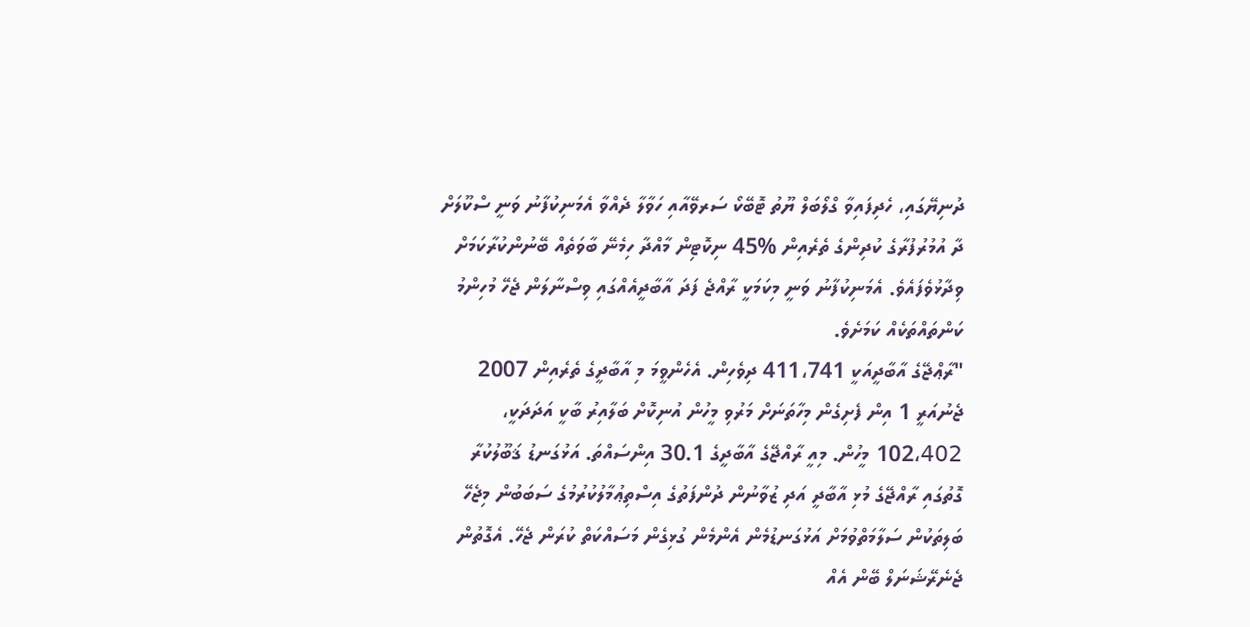ދުނިޔޭގައި، ހެދިފައިވާ ގްލޯބަލް ޔޫތު ޓޮބޭކޯ ސަރވޭއާއި ހަވާލާ ދެއްވާ އެމަނިކުފާނު ވަނީ ސްކޫލަށް ދާ އުމުރުފުރާގެ ކުދިންގެ ތެރެއިން %45 ނިކޮޓިން މާއްދާ ހިމެނޭ ބާވަތެއް ބޭނުންކުރާކަމަށް ވިދާޅުވެފައެވެ. އެމަނިކުފާނު ވަނީ މިކަމަކީ ރާއްޖެ ފަދަ އާބާދީއެއްގައި ވިސްނާލަން ޖެހޭ މުހިންމު ކަންތައްތަކެއް ކަމަށެވެ.
"ރާޢްޖޭގެ އާބާދީއަކީ 411،741 ދިވެހިން. އެހެންވީމަ މި އާބާދީގެ ތެރެއިން 2007 ޖެނުއަރީ 1 އިން ފެށިގެން މިހާތަނަށް މަރުވި މީހުން އުނިކޮށް ބަލާއިރު ބާކީ އަދަދަކީ، 102،402 މީހުން. މިއީ ރާއްޖޭގެ އާބާދީގެ 30.1 އިންސައްތަ. އަޅުގަނޑު ޤަބޫލުކުރާ ގޮތުގައި ރާއްޖޭގެ މުޅި އާބާދީ އަދި ޒުވާނުން ދުންފަތުގެ އިސްތިޢުމާލުކުރުމުގެ ސަބަބުން މިޖެހޭ ބަލިތަކުން ސަލާމަތްވުމަށް އަޅުގަނޑުމެން އެންމެން ގުޅިގެން މަސައްކަތް ކުރަން ޖެހޭ. އެގޮތުން ޖެނެރޭޝަނަލް ބޭން އެއް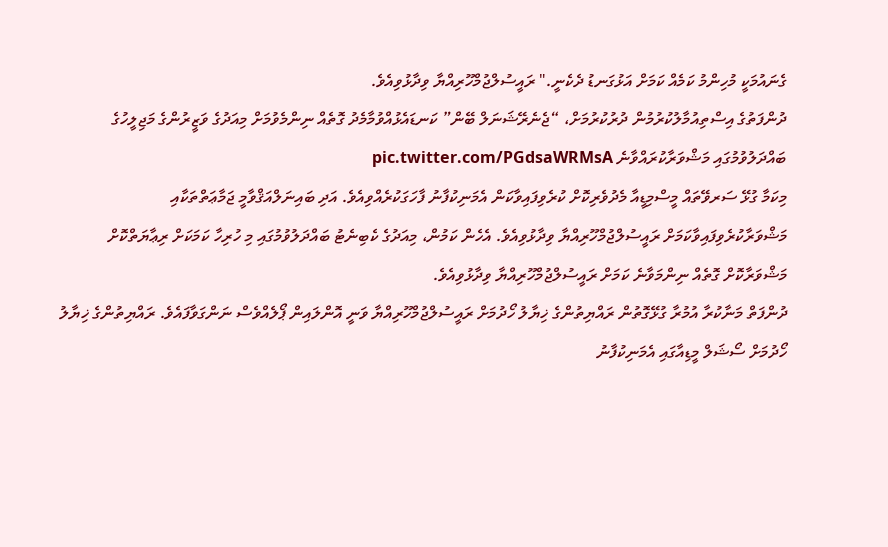ގެނައުމަކީ މުހިންމު ކަމެއް ކަމަށް އަޅުގަނޑު ދެކެނީ." ރައީސުލްޖުމްހޫރިއްޔާ ވިދާޅުވިއެވެ.
ދުންފަތުގެ އިސްތިއުމާލުކުރުމުން ދުރުކުރުމަށް، “ޖެނެރޭޝަނަލް ބޭން” ކަނޑައެޅުއްވުމާމެދު ގޮތެއް ނިންމެވުމަށް މިއަދުގެ ވަޒީރުންގެ މަޖިލީހުގެ ބައްދަލުވުމުގައި މަޝްވަރާކުރައްވާނެ pic.twitter.com/PGdsaWRMsA
މިކަމާ ގުޅޭ ސަރވޭތައް މީސްމިޑީއާ މެދުވެރިކޮށް ކުރެވިފައިވާކަން އެމަނިކުފާނު ފާހަގަކުރެއްވިއެވެ. އަދި ބައިނަލްއަޤްވާމީ ޖަމާޢަތްތަކާއި މަޝްވަރާކުރެވިފައިވާކަމަށް ރައީސުލްޖުމްހޫރިއްޔާ ވިދާޅުވިއެވެ. އެހެން ކަމުން، މިއަދުގެ ކެބިނެޓު ބައްދަލުވުމުގައި މި ހުރިހާ ކަމަކަށް ރިޢާޔަތްކޮށް މަޝްވަރާކޮށް ގޮތެއް ނިންމަވާނެ ކަމަށް ރައީސުލްޖުމްހޫރިއްޔާ ވިދާޅުވިއެވެ.
ދުންފަތް މަނާކުރާ އުމުރާ ގުޅޭގޮތުން ރައްޔިތުންގެ ޚިޔާލު ހޯދުމަށް ރައީސުލްޖުމްހޫރިއްޔާ ވަނީ އޮންލައިން ޕޯލެއްވެސް ނަންގަވާފައެވެ. ރައްޔިތުންގެ ޚިޔާލު ހޯދުމަށް ސޯޝަލް މީޑިއާގައި އެމަނިކުފާނު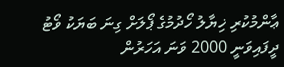ޢާންމުކުރި ޚިޔާލު ހޯދުމުގެ ޕޯލަށް ގިނަ ބަޔަކު ވޯޓު ދީފައިވަނީ 2000 ވަނަ އަހަރުން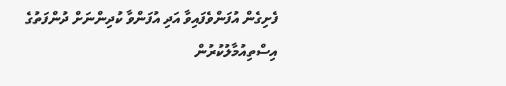ފެށިގެން އުފަންވެފައިވާ އަދި އުފަންވާ ކުދިންނަށް ދުންފަތުގެ އިސްތިއުމާލުކުރުން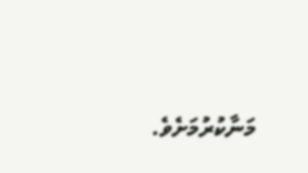މަނާކުރުމަށެވެ.